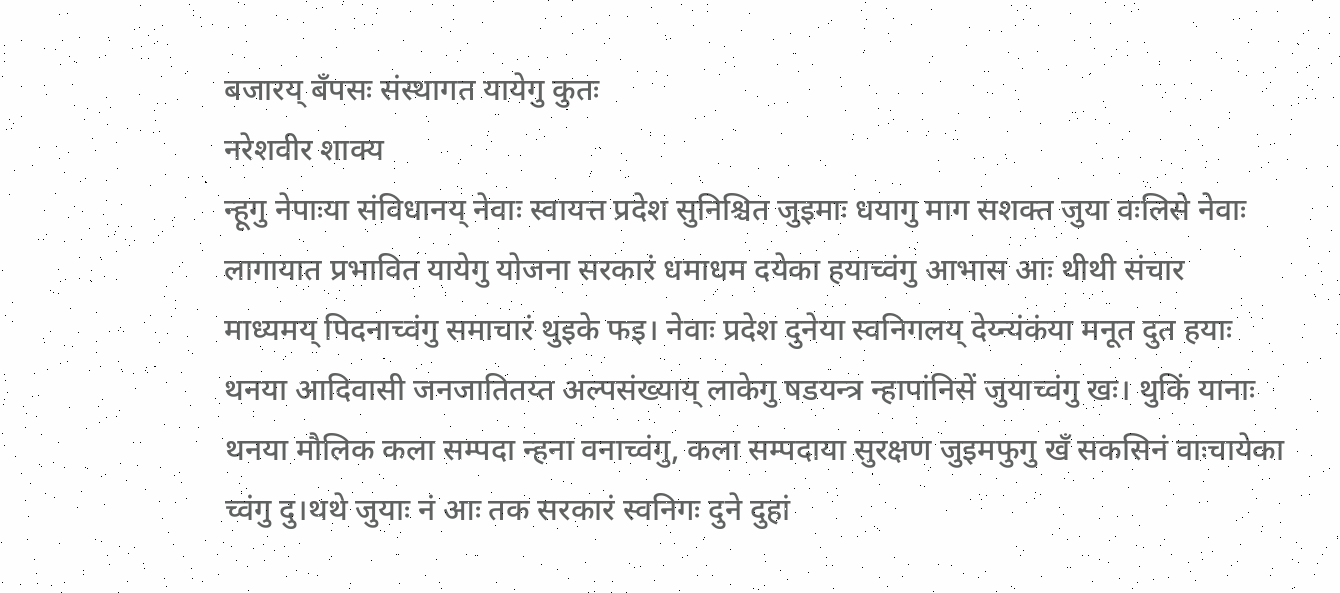बजारय् बँपसः संस्थागत यायेगु कुतः
नरेशवीर शाक्य
न्हूगु नेपाःया संविधानय् नेवाः स्वायत्त प्रदेश सुनिश्चित जुइमाः धयागु माग सशक्त जुया वःलिसे नेवाः लागायात प्रभावित यायेगु योजना सरकारं धमाधम दयेका हयाच्वंगु आभास आः थीथी संचार माध्यमय् पिदनाच्वंगु समाचारं थुइके फइ। नेवाः प्रदेश दुनेया स्वनिगलय् देय्न्यंकंया मनूत दुत हयाः थनया आदिवासी जनजातितय्त अल्पसंख्याय् लाकेगु षडयन्त्र न्हापांनिसें जुयाच्वंगु खः। थुकिं यानाः थनया मौलिक कला सम्पदा न्हना वनाच्वंगु, कला सम्पदाया सुरक्षण जुइमफुगु खँ सकसिनं वाःचायेका च्वंगु दु।थथे जुयाः नं आः तक सरकारं स्वनिगः दुने दुहां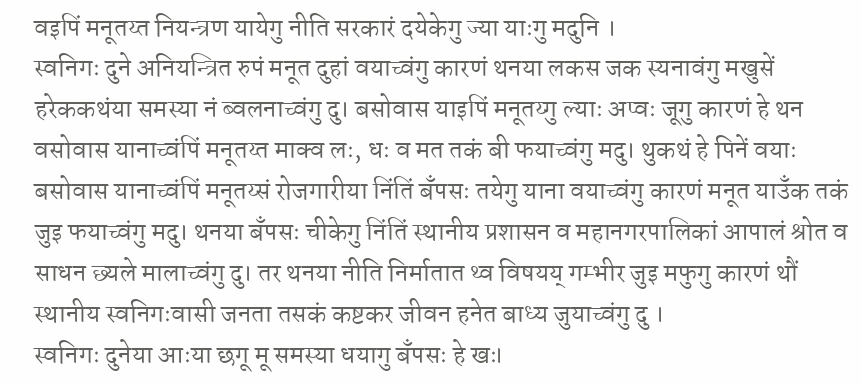वइपिं मनूतय्त नियन्त्रण यायेगु नीति सरकारं दयेकेगु ज्या याःगु मदुनि ।
स्वनिगः दुने अनियन्त्रित रुपं मनूत दुहां वयाच्वंगु कारणं थनया लकस जक स्यनावंगु मखुसें हरेककथंया समस्या नं ब्वलनाच्वंगु दु। बसोवास याइपिं मनूतय्गु ल्याः अप्वः जूगु कारणं हे थन वसोवास यानाच्वंपिं मनूतय्त माक्व लः, धः व मत तकं बी फयाच्वंगु मदु। थुकथं हे पिनें वयाः बसोवास यानाच्वंपिं मनूतय्सं रोजगारीया निंतिं बँपसः तयेगु याना वयाच्वंगु कारणं मनूत याउँक तकं जुइ फयाच्वंगु मदु। थनया बँपसः चीकेगु निंतिं स्थानीय प्रशासन व महानगरपालिकां आपालं श्रोत व साधन छ्यले मालाच्वंगु दु। तर थनया नीति निर्मातात थ्व विषयय् गम्भीर जुइ मफुगु कारणं थौं स्थानीय स्वनिगःवासी जनता तसकं कष्टकर जीवन हनेत बाध्य जुयाच्वंगु दु ।
स्वनिगः दुनेया आःया छगू मू समस्या धयागु बँपसः हे खः।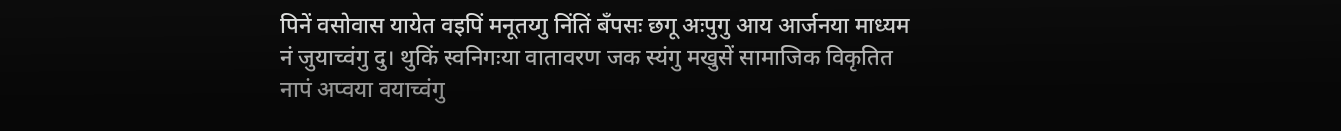पिनें वसोवास यायेत वइपिं मनूतय्गु निंतिं बँपसः छगू अःपुगु आय आर्जनया माध्यम नं जुयाच्वंगु दु। थुकिं स्वनिगःया वातावरण जक स्यंगु मखुसें सामाजिक विकृतित नापं अप्वया वयाच्वंगु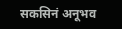सकसिनं अनूभव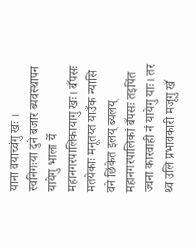याना वयाच्वंगु खः ।
स्वनिगःया दुने बजार ब्यवस्थापन यायेगु भाला येँ महानगरपालिकायागु खः। बँपसः मतयेकाः मनूतय्त याउँक न्यासि वने छिंकेत इलय् ब्यलय् महानगरपालिकां बँपसः तइपिंत ज्वना कारवाही नं यायेगु याः। तर थ्व उलि प्रभावकारी मजूगु खँ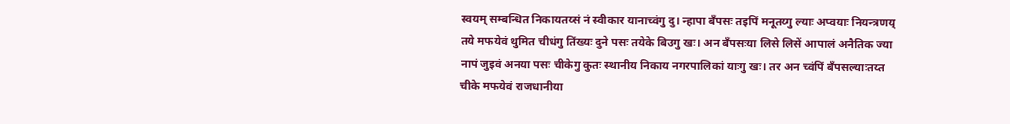स्वयम् सम्बन्धित निकायतय्सं नं स्वीकार यानाच्वंगु दु। न्हापा बँपसः तइपिं मनूतय्गु ल्याः अप्वयाः नियन्त्रणय् तये मफयेवं थुमित चीधंगु तिंख्यः दुने पसः तयेके बिउगु खः। अन बँपसःया लिसे लिसें आपालं अनैतिक ज्या नापं जुइवं अनया पसः चीकेगु कुतः स्थानीय निकाय नगरपालिकां याःगु खः। तर अन च्वंपिं बँपसल्याःतय्त चीके मफयेवं राजधानीया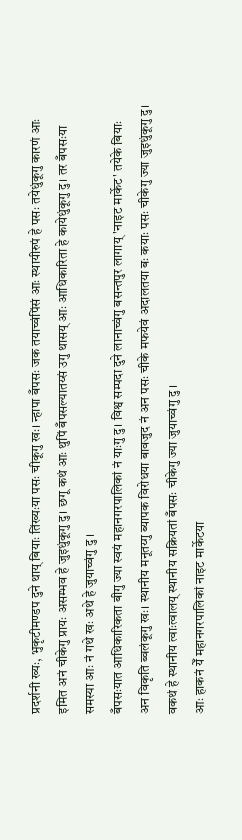प्रदर्शनी ख्यः, भुकृटीमण्डप दुने थाय् बियाः तिंख्यःया पसः चीकूगु खः। न्हापा बँपसः जक तयाच्वंपिंसं आः स्थायीरुपं हे पसः तयेधुंकूगु कारणं आः इमित अनं चीकेगु प्रायः असम्भव हे जुइधुंकूगु दु। छगू कथं आः थुपिं बँपसल्यातय्सं उगु थासय् आः आधिकारिता हे कायेधुंकूगु दु। तर बँपसःया समस्या आः नं गथे खः अथे हे जुयाच्वंगु दु ।
बँपसःयात आधिकारिकता बीगु ज्या स्वयं महानगरपालिकां नं याःगु दु। विश्व सम्पदा दुने लानाच्वंगु बसन्तपुर लागाय् 'नाइट मार्केट' तयेके बियाः अन विकृति ब्वलंकूगु खः। स्थानीय मनूतय्गु ब्यापक विरोधया बावजुद नं अन पसः चीके मफयेवं अदालतया बः कयाः पसः चीकेगु ज्या जुइधुंकूगु दु। वकथं हे स्थानीय त्वाःत्वालय् स्थानीय सक्रियतां बँपसः चीकेगु ज्या जुयाच्वंगु दु ।
आः हाकनं येँ महानगरपालिकां नाइट मार्केटया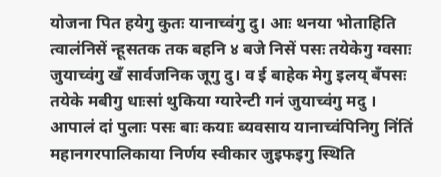योजना पित हयेगु कुतः यानाच्वंगु दु। आः थनया भोताहिति त्वालंनिसें न्हूसतक तक बहनि ४ बजे निसें पसः तयेकेगु ग्वसाः जुयाच्वंगु खँ सार्वजनिक जूगु दु। व ई बाहेक मेगु इलय् बँपसः तयेके मबीगु धाःसां थुकिया ग्यारेन्टी गनं जुयाच्वंगु मदु ।
आपालं दां पुलाः पसः बाः कयाः ब्यवसाय यानाच्वंपिनिगु निंतिं महानगरपालिकाया निर्णय स्वीकार जुइफइगु स्थिति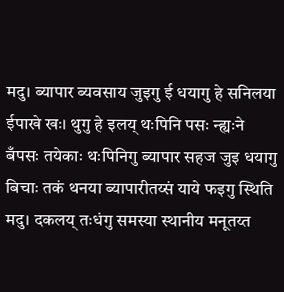मदु। ब्यापार ब्यवसाय जुइगु ई धयागु हे सनिलया ईपाखे खः। थुगु हे इलय् थःपिनि पसः न्ह्यःने बँपसः तयेकाः थःपिनिगु ब्यापार सहज जुइ धयागु बिचाः तकं थनया ब्यापारीतय्सं याये फइगु स्थिति मदु। दकलय् तःधंगु समस्या स्थानीय मनूतय्त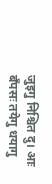जुइगु निश्चित दु। आः बँपसः तयेगु धयागु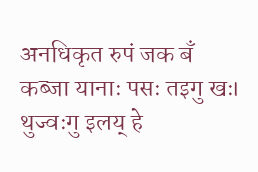अनधिकृत रुपं जक बँ कब्जा यानाः पसः तइगु खः। थुज्वःगु इलय् हे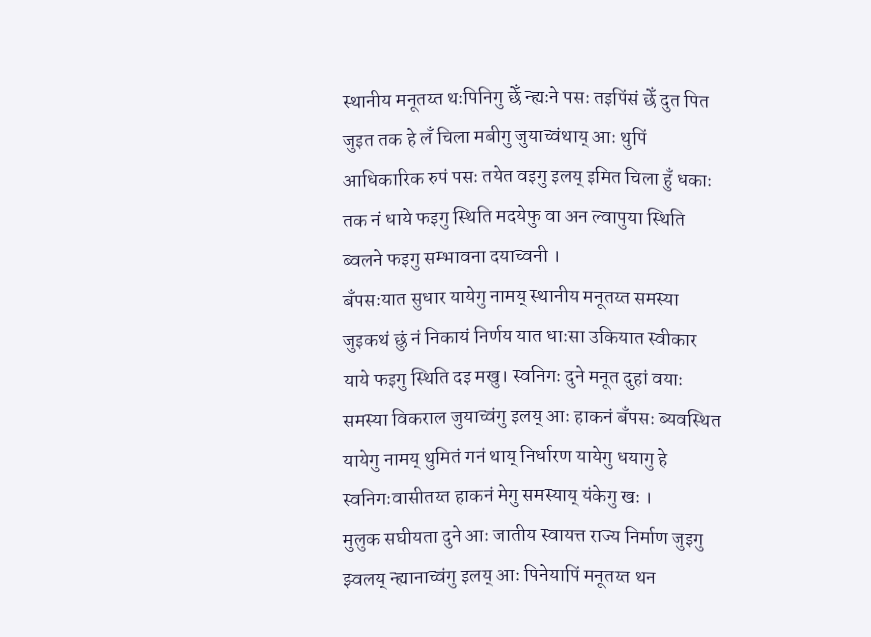स्थानीय मनूतय्त थःपिनिगु छेँ न्ह्यःने पसः तइपिंसं छेँ दुत पित जुइत तक हे लँ चिला मबीगु जुयाच्वंथाय् आः थुपिं आधिकारिक रुपं पसः तयेत वइगु इलय् इमित चिला हुँ धकाः तक नं धाये फइगु स्थिति मदयेफु वा अन ल्वापुया स्थिति ब्वलने फइगु सम्भावना दयाच्वनी ।
बँपसःयात सुधार यायेगु नामय् स्थानीय मनूतय्त समस्या जुइकथं छुं नं निकायं निर्णय यात धाःसा उकियात स्वीकार याये फइगु स्थिति दइ मखु। स्वनिगः दुने मनूत दुहां वयाः समस्या विकराल जुयाच्वंगु इलय् आः हाकनं बँपसः ब्यवस्थित यायेगु नामय् थुमितं गनं थाय् निर्धारण यायेगु धयागु हे स्वनिगःवासीतय्त हाकनं मेगु समस्याय् यंकेगु खः ।
मुलुक सघीयता दुने आः जातीय स्वायत्त राज्य निर्माण जुइगु झ्वलय् न्ह्यानाच्वंगु इलय् आः पिनेयापिं मनूतय्त थन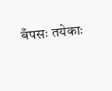बँपसः तयेकाः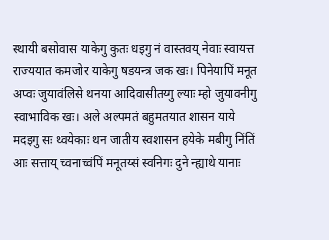स्थायी बसोवास याकेगु कुतः धइगु नं वास्तवय् नेवाः स्वायत्त राज्ययात कमजोर याकेगु षडयन्त्र जक खः। पिनेयापिं मनूत अप्वः जुयावंलिसे थनया आदिवासीतय्गु ल्याः म्हो जुयावनीगु स्वाभाविक खः। अले अल्पमतं बहुमतयात शासन याये मदइगु सः थ्वयेकाः थन जातीय स्वशासन हयेके मबीगु निंतिं आः सत्ताय् च्वनाच्वंपिं मनूतय्सं स्वनिगः दुने न्ह्याथे यानाः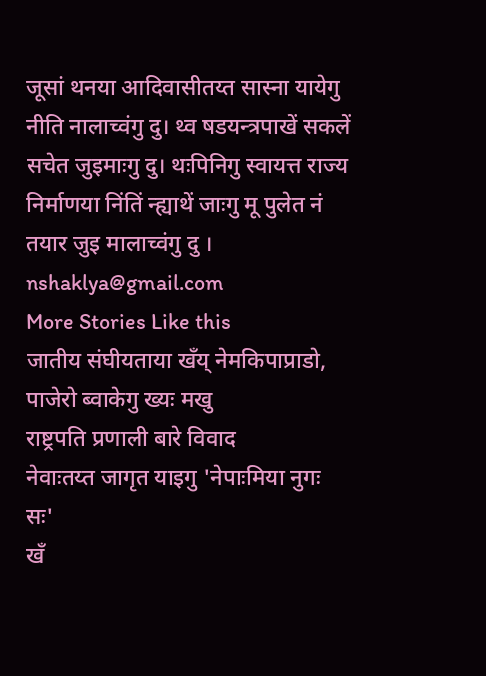जूसां थनया आदिवासीतय्त सास्ना यायेगु नीति नालाच्वंगु दु। थ्व षडयन्त्रपाखें सकलें सचेत जुइमाःगु दु। थःपिनिगु स्वायत्त राज्य निर्माणया निंतिं न्ह्याथें जाःगु मू पुलेत नं तयार जुइ मालाच्वंगु दु ।
nshaklya@gmail.com
More Stories Like this
जातीय संघीयताया खँय् नेमकिपाप्राडो, पाजेरो ब्वाकेगु ख्यः मखु
राष्ट्रपति प्रणाली बारे विवाद
नेवाःतय्त जागृत याइगु 'नेपाःमिया नुगः सः'
खँ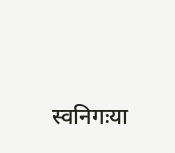स्वनिगःया